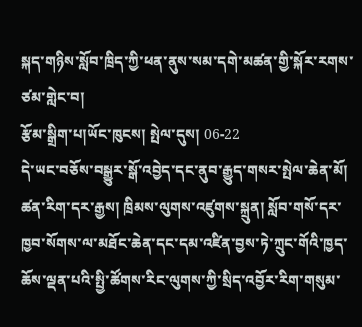སྐད་གཉིས་སློབ་ཁྲིད་ཀྱི་ཕན་ནུས་སམ་དགེ་མཚན་གྱི་སྐོར་རགས་ཙམ་གླེང་བ།
རྩོམ་སྒྲིག་པ།ཡོང་ཁུངས། སྤེལ་དུས། 06-22
དེ་ཡང་བཅོས་བསྒྱུར་སྒོ་འབྱེད་དང་ནུབ་རྒྱུད་གསར་སྤེལ་ཆེན་མོ། ཚན་རིག་དར་རྒྱས། ཁྲིམས་ལུགས་འཛུགས་སྐྲུན། སློབ་གསོ་དར་ཁྱབ་སོགས་ལ་མཐོང་ཆེན་དང་དམ་འཛིན་བྱས་ཏེ་ཀྲུང་གོའི་ཁྱད་ཆོས་ལྡན་པའི་སྤྱི་ཚོགས་རིང་ལུགས་ཀྱི་སྲིད་འབྱོར་རིག་གསུམ་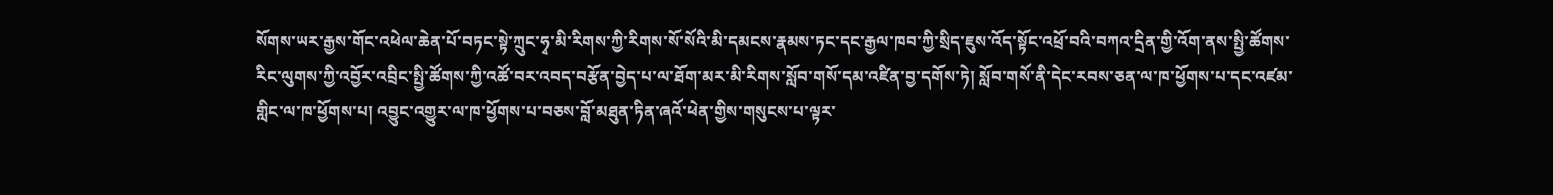སོགས་ཡར་རྒྱས་གོང་འཕེལ་ཆེན་པོ་བཏང་སྟེ་ཀྲུང་ཧྭ་མི་རིགས་ཀྱི་རིགས་སོ་སོའི་མི་དམངས་རྣམས་ཏང་དང་རྒྱལ་ཁབ་ཀྱི་སྲིད་ཇུས་འོད་སྟོང་འཕྲོ་བའི་བཀའ་དྲིན་གྱི་འོག་ནས་སྤྱི་ཚོགས་རིང་ལུགས་ཀྱི་འབྱོར་འབྲིང་སྤྱི་ཚོགས་ཀྱི་འཚོ་བར་འབད་བརྩོན་བྱེད་པ་ལ་ཐོག་མར་མི་རིགས་སློབ་གསོ་དམ་འཛིན་བྱ་དགོས་ཏེ། སློབ་གསོ་ནི་དེང་རབས་ཅན་ལ་ཁ་ཕྱོགས་པ་དང་འཛམ་གླིང་ལ་ཁ་ཕྱོགས་པ། འབྱུང་འགྱུར་ལ་ཁ་ཕྱོགས་པ་བཅས་བློ་མཐུན་ཏིན་ཞའོ་ཕེན་གྱིས་གསུངས་པ་ལྟར་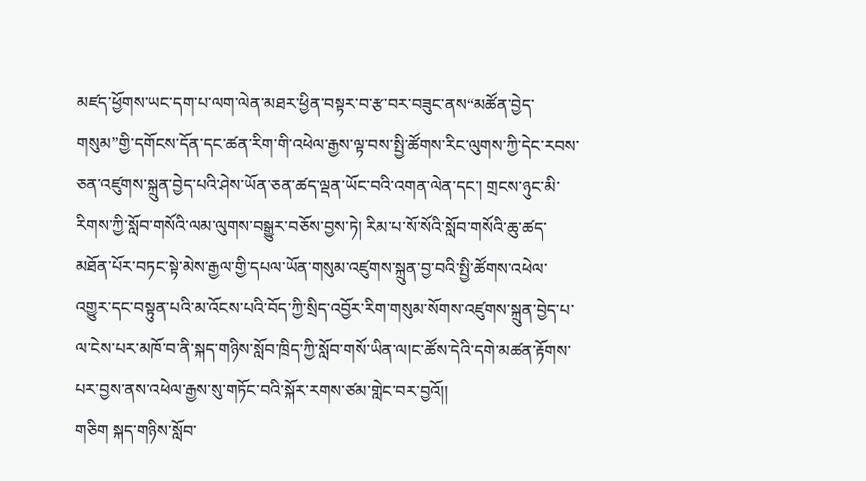མཛད་ཕྱོགས་ཡང་དག་པ་ལག་ལེན་མཐར་ཕྱིན་བསྟར་བ་རྩ་བར་བཟུང་ནས“མཚོན་བྱེད་གསུམ”གྱི་དགོངས་དོན་དང་ཚན་རིག་གི་འཕེལ་རྒྱས་ལྟ་བས་སྤྱི་ཚོགས་རིང་ལུགས་ཀྱི་དེང་རབས་ཅན་འཛུགས་སྐྲུན་བྱེད་པའི་ཤེས་ཡོན་ཅན་ཚད་ལྡན་ཡོང་བའི་འགན་ལེན་དང་། གྲངས་ཉུང་མི་རིགས་ཀྱི་སློབ་གསོའི་ལམ་ལུགས་བསྒྱུར་བཅོས་བྱས་ཏེ། རིམ་པ་སོ་སོའི་སློབ་གསོའི་ཆུ་ཚད་མཐོན་པོར་བཏང་སྟེ་མེས་རྒྱལ་གྱི་དཔལ་ཡོན་གསུམ་འཛུགས་སྐྲུན་བྱ་བའི་སྤྱི་ཚོགས་འཕེལ་འགྱུར་དང་བསྟུན་པའི་མ་འོངས་པའི་བོད་ཀྱི་སྲིད་འབྱོར་རིག་གསུམ་སོགས་འཛུགས་སྐྲུན་བྱེད་པ་ལ་ངེས་པར་མཁོ་བ་ནི་སྐད་གཉིས་སློབ་ཁྲིད་ཀྱི་སློབ་གསོ་ཡིན་ལ།ང་ཚོས་དེའི་དགེ་མཚན་རྟོགས་པར་བྱས་ནས་འཕེལ་རྒྱས་སུ་གཏོང་བའི་སྐོར་རགས་ཙམ་གླེང་བར་བྱའོ།།
གཅིག སྐད་གཉིས་སློབ་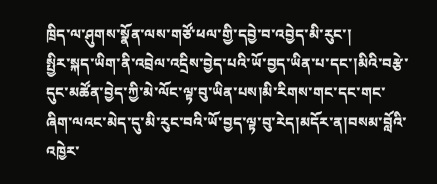ཁྲིད་ལ་ཤུགས་སྣོན་ལས་གཙོ་ཕལ་གྱི་དབྱེ་བ་འབྱེད་མི་རུང་།
སྤྱིར་སྐད་ཡིག་ནི་འབྲེལ་འདྲིས་བྱེད་པའི་ཡོ་བྱད་ཡིན་པ་དང་།མིའི་བརྩེ་དུང་མཚོན་བྱེད་ཀྱི་མེ་ལོང་ལྟ་བུ་ཡིན་པས།མི་རིགས་གང་དང་གང་ཞིག་ལའང་མེད་དུ་མི་རུང་བའི་ཡོ་བྱད་ལྟ་བུ་རེད།མདོར་ན།བསམ་བློའི་འཁྱེར་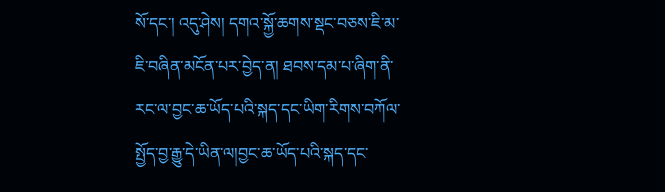སོ་དང་། འདུ་ཤེས། དགའ་སྐྱོ་ཆགས་སྡང་བཅས་ཇི་མ་ཇི་བཞིན་མངོན་པར་བྱེད་ན། ཐབས་དམ་པ་ཞིག་ནི་རང་ལ་བྱང་ཆ་ཡོད་པའི་སྐད་དང་ཡིག་རིགས་བཀོལ་སྤྱོད་བྱ་རྒྱུ་དེ་ཡིན་ལ།བྱང་ཆ་ཡོད་པའི་སྐད་དང་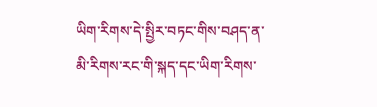ཡིག་རིགས་དེ་སྤྱིར་བཏང་གིས་བཤད་ན་མི་རིགས་རང་གི་སྐད་དང་ཡིག་རིགས་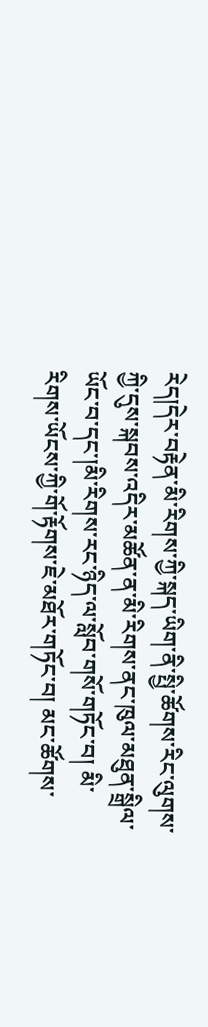རེད།དེར་བརྟེན་མི་རིགས་ཀྱི་སྐད་ཡིག་ནི་སྤྱི་ཚོགས་རིང་ལུགས་ཀྱི་དུས་སྐབས་འདིར་མཚོན་ན་མི་རིགས་ནང་ཁུལ་མཐུན་སྒྲིལ་ཡོང་བ་དང་།མི་རིགས་རང་ཉིད་ལ་སློབ་གསོ་གཏོང་བ། མི་རིགས་ཡོངས་ཀྱི་གོ་རྟོགས་ཇེ་མཐོར་གཏོང་བ། མང་ཚོགས་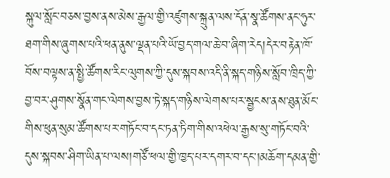སྐུལ་སློང་བཅས་བྱས་ནས་མེས་རྒྱལ་གྱི་འཛུགས་སྐྲུན་ལས་དོན་སྣ་ཚོགས་ནང་ཧུར་ཐག་གིས་ཞུགས་པའི་ཕན་ནུས་ལྡན་པའི་ཡོ་བྱད་གལ་ཆེ་བ་ཞིག་རེད།དེར་བརྟེན་ཁོ་བོས་བལྟས་ན་སྤྱི་ཚོགས་རིང་ལུགས་ཀྱི་དུས་སྐབས་འདི་ནི་སྐད་གཉིས་སློབ་ཁྲིད་ཀྱི་བྱ་བར་ཤུགས་སྣོན་གང་ལེགས་བྱས་ཏེ་སྐད་གཉིས་ལེགས་པར་སྦྱངས་ནས་ཐུན་མོང་གིས་ཕུན་སུམ་ཚོགས་པར་གཏོང་བ་དང་ཏན་ཏིག་གིས་འཕེལ་རྒྱས་སུ་གཏོང་བའི་དུས་སྐབས་ཤིག་ཡིན་པ་ལས།གཙོ་ཕལ་གྱི་ཁྱད་པར་དགར་བ་དང་།མཆོག་དམན་གྱི་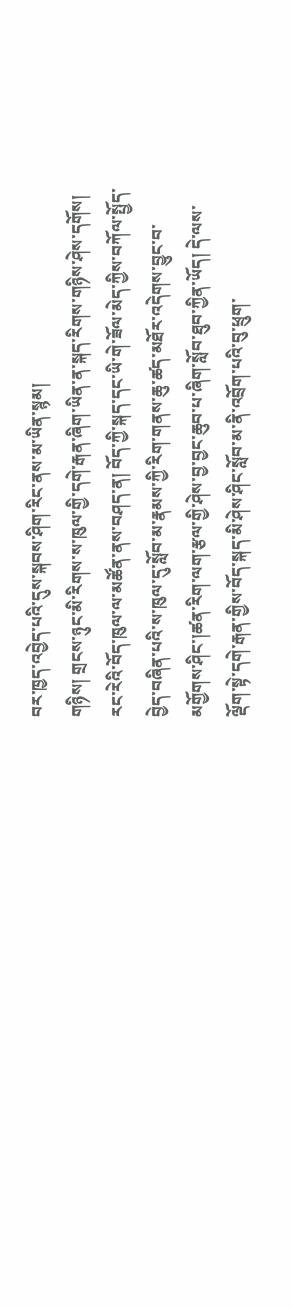བར་ཁྱད་འབྱེད་པའི་དུས་སྐབས་ཤིག་རིང་ནས་མ་ཡིན་སྙམ།
གཉིས། གྲངས་ཉུང་མི་རིགས་ས་ཁུལ་གྱི་དགེ་རྒན་ཞིག་ཡིན་ན་སྐད་རིགས་གཉིས་ཤེས་དགོས།
རང་རེའི་བོད་ཁུལ་ལ་མཚོན་ནས་བཤད་ན། བོད་ཀྱི་སྐད་དང་ཡི་གེ་ཟོལ་མེད་ཀྱིས་བཀོལ་སྤྱོད་བྱེད་བཞིན་པའི་ས་ཁུལ་དུ་སློབ་མ་རྣམས་ཀྱི་རིག་གནས་ཆུ་ཚད་མཐོར་འདེགས་བྱུང་བ་མགྱོགས་ཤིང་།ཚན་རིག་ལག་རྩལ་གྱི་ཤེས་བྱ་བྱང་ཆུབ་པ་ཞིག་སློབ་ཐུབ་ཀྱིན་ཡོད། དེ་ལས་ལྡོག་སྟེ་དགེ་རྒན་གྱིས་བོད་སྐད་མི་ཤེས་ཤིང་སློབ་མ་ནི་འབྲོག་པའི་བུ་ཕྲུག་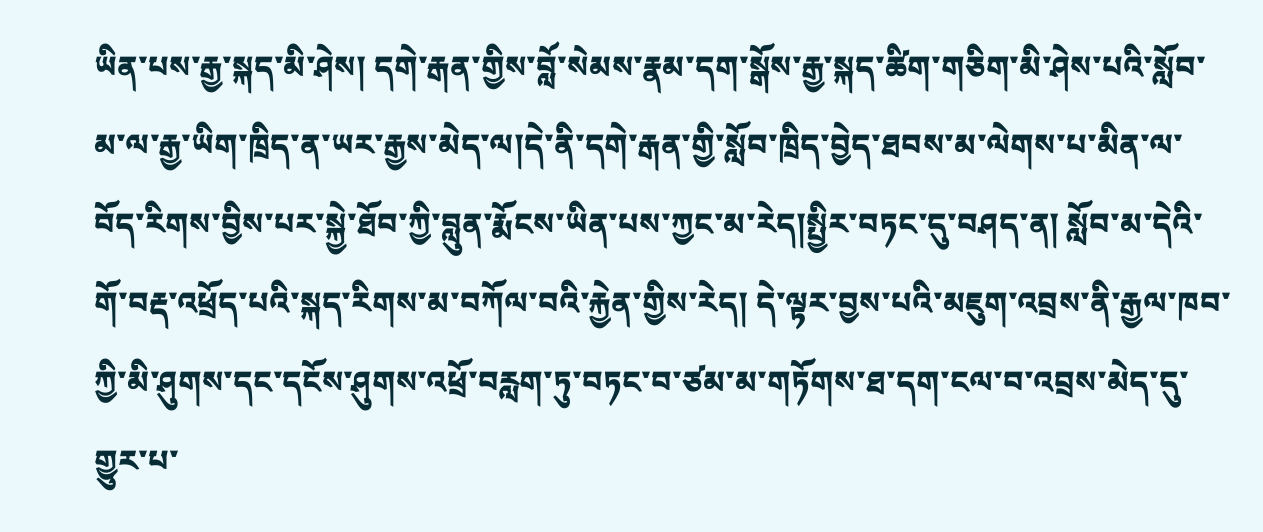ཡིན་པས་རྒྱ་སྐད་མི་ཤེས། དགེ་རྒན་གྱིས་བློ་སེམས་རྣམ་དག་སྒོས་རྒྱ་སྐད་ཚིག་གཅིག་མི་ཤེས་པའི་སློབ་མ་ལ་རྒྱ་ཡིག་ཁྲིད་ན་ཡར་རྒྱས་མེད་ལ།དེ་ནི་དགེ་རྒན་གྱི་སློབ་ཁྲིད་བྱེད་ཐབས་མ་ལེགས་པ་མིན་ལ་བོད་རིགས་བྱིས་པར་སྐྱེ་ཐོབ་ཀྱི་བླུན་རྨོངས་ཡིན་པས་ཀྱང་མ་རེད།སྤྱིར་བཏང་དུ་བཤད་ན། སློབ་མ་དེའི་གོ་བརྡ་འཕྲོད་པའི་སྐད་རིགས་མ་བཀོལ་བའི་རྐྱེན་གྱིས་རེད། དེ་ལྟར་བྱས་པའི་མཇུག་འབྲས་ནི་རྒྱལ་ཁབ་ཀྱི་མི་ཤུགས་དང་དངོས་ཤུགས་འཕྲོ་བརླག་ཏུ་བཏང་བ་ཙམ་མ་གཏོགས་ཐ་དག་ངལ་བ་འབྲས་མེད་དུ་གྱུར་པ་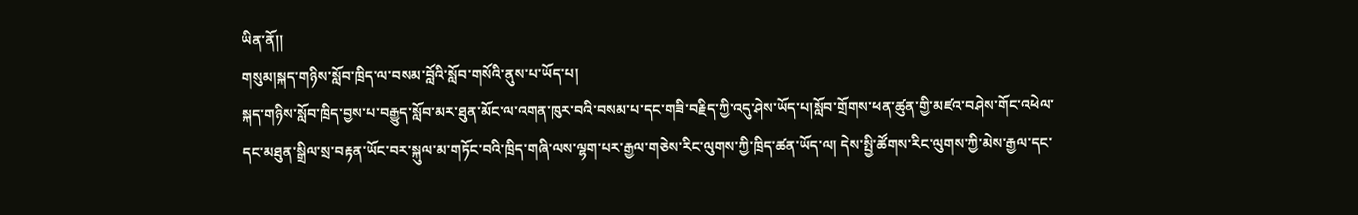ཡིན་ནོ།།
གསུམ།སྐད་གཉིས་སློབ་ཁྲིད་ལ་བསམ་བློའི་སློབ་གསོའི་ནུས་པ་ཡོད་པ།
སྐད་གཉིས་སློབ་ཁྲིད་བྱས་པ་བརྒྱུད་སློབ་མར་ཐུན་མོང་ལ་འགན་ཁུར་བའི་བསམ་པ་དང་གཟི་བརྗིད་ཀྱི་འདུ་ཤེས་ཡོད་པ།སློབ་གྲོགས་ཕན་ཚུན་གྱི་མཛའ་བཤེས་གོང་འཕེལ་དང་མཐུན་སྒྲིལ་སྲ་བརྟན་ཡོང་བར་སྐུལ་མ་གཏོང་བའི་ཁྲིད་གཞི་ལས་ལྷག་པར་རྒྱལ་གཅེས་རིང་ལུགས་ཀྱི་ཁྲིད་ཚན་ཡོད་ལ། དེས་སྤྱི་ཚོགས་རིང་ལུགས་ཀྱི་མེས་རྒྱལ་དང་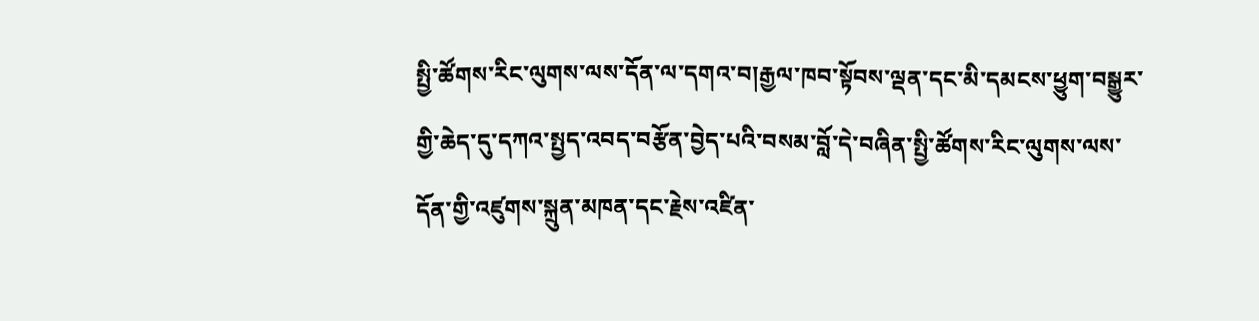སྤྱི་ཚོགས་རིང་ལུགས་ལས་དོན་ལ་དགའ་བ།རྒྱལ་ཁབ་སྟོབས་ལྡན་དང་མི་དམངས་ཕྱུག་བསྒྱུར་གྱི་ཆེད་དུ་དཀའ་སྤྱད་འབད་བརྩོན་བྱེད་པའི་བསམ་བློ་དེ་བཞིན་སྤྱི་ཚོགས་རིང་ལུགས་ལས་དོན་གྱི་འཛུགས་སྐྲུན་མཁན་དང་རྗེས་འཛིན་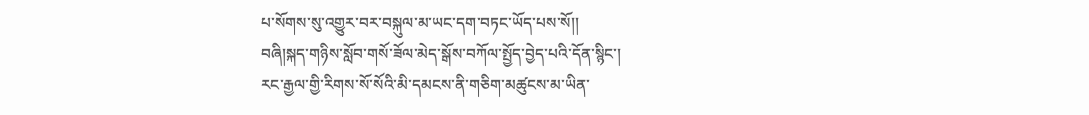པ་སོགས་སུ་འགྱུར་བར་བསྐུལ་མ་ཡང་དག་བཏང་ཡོད་པས་སོ།།
བཞི།སྐད་གཉིས་སློབ་གསོ་ཟོལ་མེད་སྒོས་བཀོལ་སྤྱོད་བྱེད་པའི་དོན་སྙིང་།
རང་རྒྱལ་གྱི་རིགས་སོ་སོའི་མི་དམངས་ནི་གཅིག་མཚུངས་མ་ཡིན་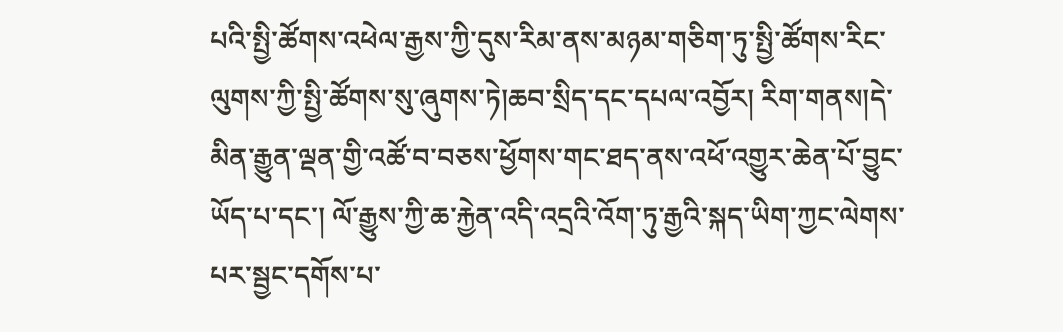པའི་སྤྱི་ཚོགས་འཕེལ་རྒྱས་ཀྱི་དུས་རིམ་ནས་མཉམ་གཅིག་ཏུ་སྤྱི་ཚོགས་རིང་ལུགས་ཀྱི་སྤྱི་ཚོགས་སུ་ཞུགས་ཏེ།ཆབ་སྲིད་དང་དཔལ་འབྱོར། རིག་གནས།དེ་མིན་རྒྱུན་ལྡན་གྱི་འཚོ་བ་བཅས་ཕྱོགས་གང་ཐད་ནས་འཕོ་འགྱུར་ཆེན་པོ་བྱུང་ཡོད་པ་དང་། ལོ་རྒྱུས་ཀྱི་ཆ་རྐྱེན་འདི་འདྲའི་འོག་ཏུ་རྒྱའི་སྐད་ཡིག་ཀྱང་ལེགས་པར་སྦྱང་དགོས་པ་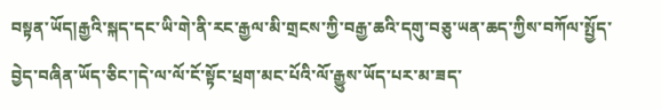བསྟན་ཡོད།རྒྱའི་སྐད་དང་ཡི་གེ་ནི་རང་རྒྱལ་མི་གྲངས་ཀྱི་བརྒྱ་ཆའི་དགུ་བཅུ་ཡན་ཆད་ཀྱིས་བཀོལ་སྤྱོད་བྱེད་བཞིན་ཡོད་ཅིང་།དེ་ལ་ལོ་ངོ་སྟོང་ཕྲག་མང་པོའི་ལོ་རྒྱུས་ཡོད་པར་མ་ཟད་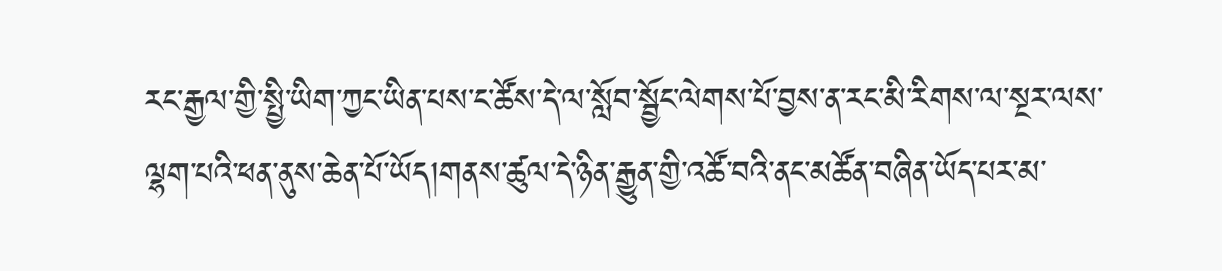རང་རྒྱལ་གྱི་སྤྱི་ཡིག་ཀྱང་ཡིན་པས་ང་ཚོས་དེ་ལ་སློབ་སྦྱོང་ལེགས་པོ་བྱས་ན་རང་མི་རིགས་ལ་སྔར་ལས་ལྷག་པའི་ཕན་ནུས་ཆེན་པོ་ཡོད།གནས་ཚུལ་དེ་ཉིན་རྒྱུན་གྱི་འཚོ་བའི་ནང་མཚོན་བཞིན་ཡོད་པར་མ་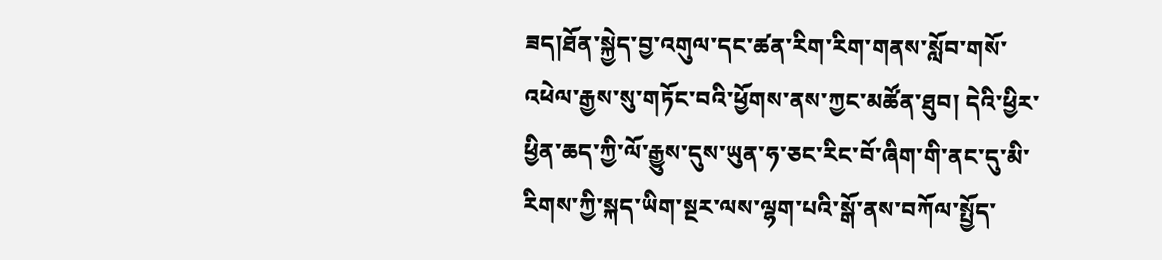ཟད།ཐོན་སྐྱེད་བྱ་འགུལ་དང་ཚན་རིག་རིག་གནས་སློབ་གསོ་འཕེལ་རྒྱས་སུ་གཏོང་བའི་ཕྱོགས་ནས་ཀྱང་མཚོན་ཐུབ། དེའི་ཕྱིར་ཕྱིན་ཆད་ཀྱི་ལོ་རྒྱུས་དུས་ཡུན་ཧ་ཅང་རིང་བོ་ཞིག་གི་ནང་དུ་མི་རིགས་ཀྱི་སྐད་ཡིག་སྔར་ལས་ལྷག་པའི་སྒོ་ནས་བཀོལ་སྤྱོད་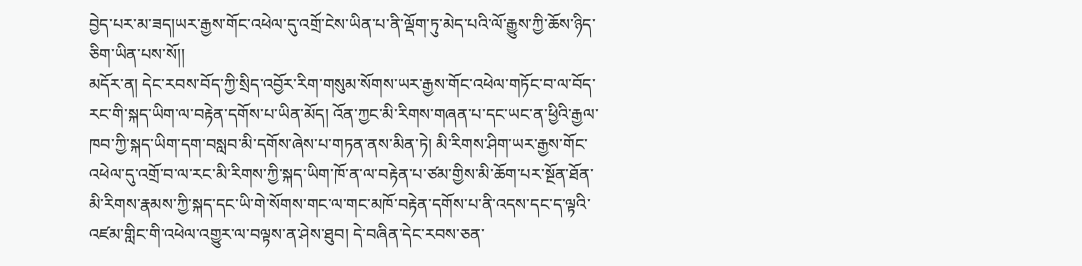བྱེད་པར་མ་ཟད།ཡར་རྒྱས་གོང་འཕེལ་དུ་འགྲོ་ངེས་ཡིན་པ་ནི་ལྡོག་ཏུ་མེད་པའི་ལོ་རྒྱུས་ཀྱི་ཆོས་ཉིད་ཅིག་ཡིན་པས་སོ།།
མདོར་ན། དེང་རབས་བོད་ཀྱི་སྲིད་འབྱོར་རིག་གསུམ་སོགས་ཡར་རྒྱས་གོང་འཕེལ་གཏོང་བ་ལ་བོད་རང་གི་སྐད་ཡིག་ལ་བརྟེན་དགོས་པ་ཡིན་མོད། འོན་ཀྱང་མི་རིགས་གཞན་པ་དང་ཡང་ན་ཕྱིའི་རྒྱལ་ཁབ་ཀྱི་སྐད་ཡིག་དག་བསླབ་མི་དགོས་ཞེས་པ་གཏན་ནས་མིན་ཏེ། མི་རིགས་ཤིག་ཡར་རྒྱས་གོང་འཕེལ་དུ་འགྲོ་བ་ལ་རང་མི་རིགས་ཀྱི་སྐད་ཡིག་ཁོ་ན་ལ་བརྟེན་པ་ཙམ་གྱིས་མི་ཆོག་པར་སྔོན་ཐོན་མི་རིགས་རྣམས་ཀྱི་སྐད་དང་ཡི་གེ་སོགས་གང་ལ་གང་མཁོ་བརྟེན་དགོས་པ་ནི་འདས་དང་ད་ལྟའི་འཛམ་གླིང་གི་འཕེལ་འགྱུར་ལ་བལྟས་ན་ཤེས་ཐུབ། དེ་བཞིན་དེང་རབས་ཅན་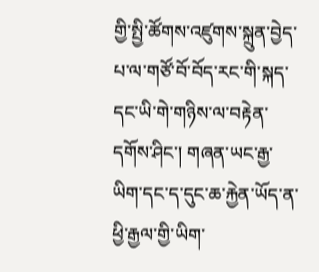གྱི་སྤྱི་ཚོགས་འཛུགས་སྐྲུན་བྱེད་པ་ལ་གཙོ་བོ་བོད་རང་གི་སྐད་དང་ཡི་གེ་གཉིས་ལ་བརྟེན་དགོས་ཤིང་། གཞན་ཡང་རྒྱ་ཡིག་དང་ད་དུང་ཆ་རྐྱེན་ཡོད་ན་ཕྱི་རྒྱལ་གྱི་ཡིག་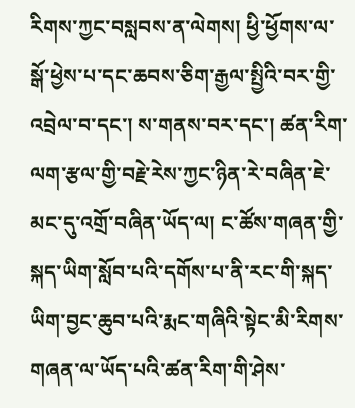རིགས་ཀྱང་བསླབས་ན་ལེགས། ཕྱི་ཕྱོགས་ལ་སྒོ་ཕྱེས་པ་དང་ཆབས་ཅིག་རྒྱལ་སྤྱིའི་བར་གྱི་འབྲེལ་བ་དང་། ས་གནས་བར་དང་། ཚན་རིག་ལག་རྩལ་གྱི་བརྗེ་རེས་ཀྱང་ཉིན་རེ་བཞིན་ཇེ་མང་དུ་འགྲོ་བཞིན་ཡོད་ལ། ང་ཚོས་གཞན་གྱི་སྐད་ཡིག་སློབ་པའི་དགོས་པ་ནི་རང་གི་སྐད་ཡིག་བྱང་ཆུབ་པའི་རྨང་གཞིའི་སྟེང་མི་རིགས་གཞན་ལ་ཡོད་པའི་ཚན་རིག་གི་ཤེས་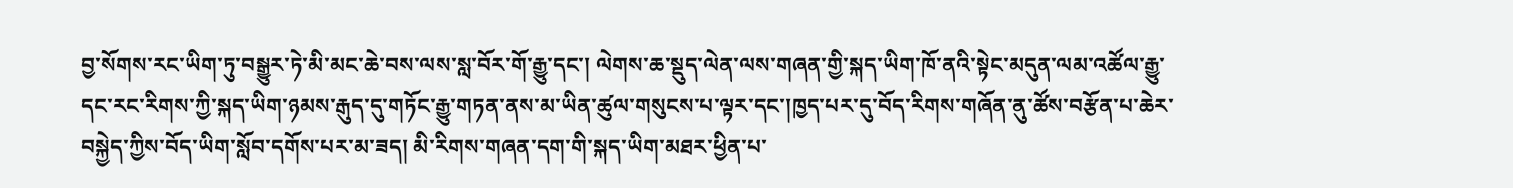བྱ་སོགས་རང་ཡིག་ཏུ་བསྒྱུར་ཏེ་མི་མང་ཆེ་བས་ལས་སླ་བོར་གོ་རྒྱུ་དང་། ལེགས་ཆ་སྡུད་ལེན་ལས་གཞན་གྱི་སྐད་ཡིག་ཁོ་ནའི་སྟེང་མདུན་ལམ་འཚོལ་རྒྱུ་དང་རང་རིགས་ཀྱི་སྐད་ཡིག་ཉམས་རྒུད་དུ་གཏོང་རྒྱུ་གཏན་ནས་མ་ཡིན་ཚུལ་གསུངས་པ་ལྟར་དང་།ཁྱད་པར་དུ་བོད་རིགས་གཞོན་ནུ་ཚོས་བརྩོན་པ་ཆེར་བསྐྱེད་ཀྱིས་བོད་ཡིག་སློབ་དགོས་པར་མ་ཟད། མི་རིགས་གཞན་དག་གི་སྐད་ཡིག་མཐར་ཕྱིན་པ་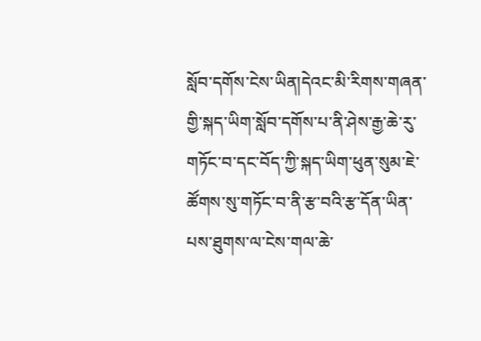སློབ་དགོས་ངེས་ཡིན།དེའང་མི་རིགས་གཞན་གྱི་སྐད་ཡིག་སློབ་དགོས་པ་ནི་ཤེས་རྒྱ་ཆེ་རུ་གཏོང་བ་དང་བོད་ཀྱི་སྐད་ཡིག་ཕུན་སུམ་ཇེ་ཚོགས་སུ་གཏོང་བ་ནི་རྩ་བའི་རྩ་དོན་ཡིན་པས་ཐུགས་ལ་ངེས་གལ་ཆེ་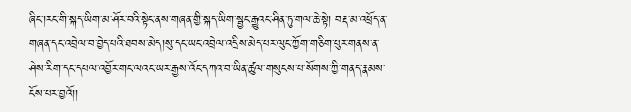ཞིང་།རང་གི་སྐད་ཡིག་མ་ཤོར་བའི་སྟེང་ནས་གཞན་གྱི་སྐད་ཡིག་སྦྱང་རྒྱུའང་ཤིན་ཏུ་གལ་ཆེ་སྟེ། བརྡ་མ་འཕྲོད་ན་གཞན་དང་འབྲེལ་བ་བྱེད་པའི་ཐབས་མེད།སུ་དང་ཡང་འབྲེལ་འདྲིས་མེད་པར་ལུང་ཀྱོག་གཅིག་པུར་གནས་ན་ཤེས་རིག་དང་དཔལ་འབྱོར་གང་ལའང་ཡར་རྒྱས་འོང་དཀའ་བ་ཡིན་ཚུལ་གསུངས་པ་སོགས་ཀྱི་གནད་རྣམས་ངོས་པར་བྱའོ།།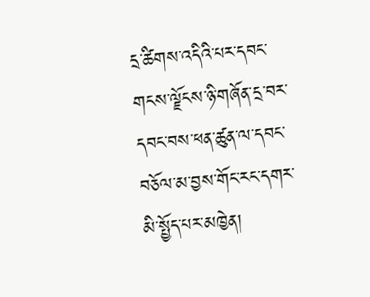དྲ་ཚིགས་འདིའི་པར་དབང་གངས་ལྗོངས་ཉི་གཞོན་དྲ་བར་དབང་བས་ཕན་ཚུན་ལ་དབང་བཅོལ་མ་བྱས་གོང་རང་དགར་མི་སྤྱོད་པར་མཁྱེན།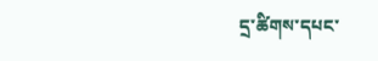དྲ་ཚིགས་དཔང་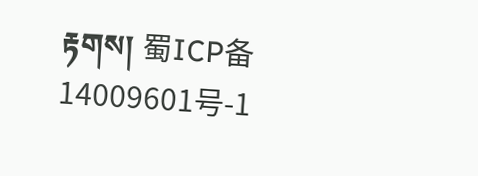རྟགས། 蜀ICP备14009601号-1